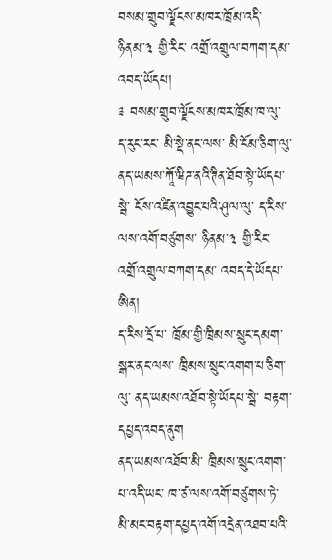བསམ་གྲུབ་ལྗོངས་མཁར་ཁྲོམ་འདི་ ཉིནམ་༣ གྱི་རིང་ འགྲོ་འགྲུལ་བཀག་དམ་འབད་ཡོདཔ།
༉ བསམ་གྲུབ་ལྗོངས་མཁར་ཁྲོམ་ཁ་ལུ་ ད་རུང་རང་ མི་སྡེ་ནང་ལས་ མི་ངོམ་ཅིག་ལུ་ ནད་ཡམས་ཀཱོ་ཝིཌ་ནའི་ཊིན་ཐོབ་སྟེ་ཡོདཔ་སྦེ་ ངོས་འཛིན་འབྱུང་པའི་ཤུལ་ལུ་ ད་རིས་ལས་འགོ་བཙུགས་ ཉིནམ་༣ གྱི་རིང་ འགྲོ་འགྲུལ་བཀག་དམ་ འབད་དེ་ཡོདཔ་ཨིན།
ད་རིས་དྲོ་པ་ ཁྲོམ་གྱི་ཁྲིམས་སྲུང་དམག་སྒར་ནང་ལས་ ཁྲིམས་སྲུང་འགག་པ་ཅིག་ལུ་ ནད་ཡམས་འཐོབ་སྟེ་ཡོདཔ་སྦེ་ བརྟག་དཔྱད་འབད་ནུག
ནད་ཡམས་འཐོབ་མི་ ཁྲིམས་སྲུང་འགག་པ་འདི་ཡང་ ཁ་ཙ་ལས་འགོ་བཙུགས་ཏེ་ མི་མང་བརྟག་དཔྱད་འགོ་འདྲེན་འཐབ་པའི་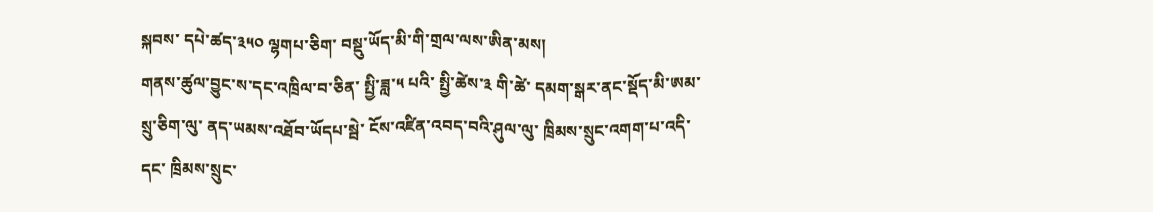སྐབས་ དཔེ་ཚད་༣༥༠ ལྷགཔ་ཅིག་ བསྡུ་ཡོད་མི་གི་གྲལ་ལས་ཨིན་མས།
གནས་ཚུལ་བྱུང་ས་དང་འཁྲིལ་བ་ཅིན་ སྤྱི་ཟླ་༥ པའི་ སྤྱི་ཚེས་༣ གི་ཚེ་ དམག་སྒར་ནང་སྡོད་མི་ཨམ་སྲུ་ཅིག་ལུ་ ནད་ཡམས་འཐོབ་ཡོདཔ་སྦེ་ ངོས་འཛིན་འབད་བའི་ཤུལ་ལུ་ ཁྲིམས་སྲུང་འགག་པ་འདི་དང་ ཁྲིམས་སྲུང་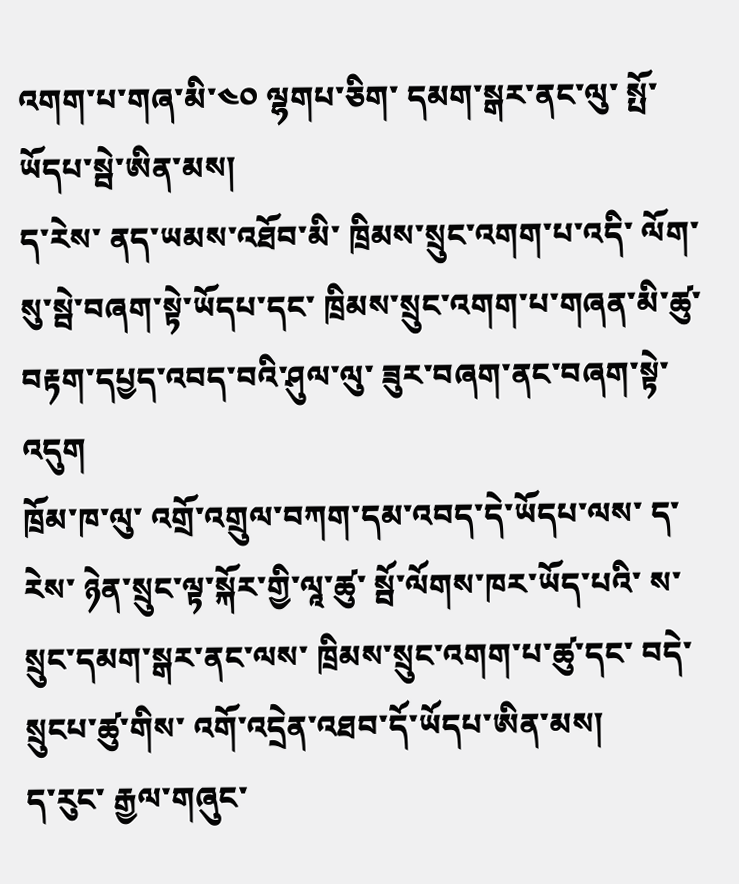འགག་པ་གཞ་མི་༤༠ ལྷགཔ་ཅིག་ དམག་སྒར་ནང་ལུ་ སྤོ་ཡོདཔ་སྦེ་ཨིན་མས།
ད་རེས་ ནད་ཡམས་འཐོབ་མི་ ཁྲིམས་སྲུང་འགག་པ་འདི་ ལོག་སུ་སྦེ་བཞག་སྟེ་ཡོདཔ་དང་ ཁྲིམས་སྲུང་འགག་པ་གཞན་མི་ཚུ་ བརྟག་དཔྱད་འབད་བའི་ཤུལ་ལུ་ ཟུར་བཞག་ནང་བཞག་སྟེ་འདུག
ཁྲོམ་ཁ་ལུ་ འགྲོ་འགྲུལ་བཀག་དམ་འབད་དེ་ཡོདཔ་ལས་ ད་རེས་ ཉེན་སྲུང་ལྟ་སྐོར་གྱི་ལཱ་ཚུ་ སྦོ་ལོགས་ཁར་ཡོད་པའི་ ས་སྲུང་དམག་སྒར་ནང་ལས་ ཁྲིམས་སྲུང་འགག་པ་ཚུ་དང་ བདེ་སྲུངཔ་ཚུ་གིས་ འགོ་འདྲེན་འཐབ་དོ་ཡོདཔ་ཨིན་མས།
ད་རུང་ རྒྱལ་གཞུང་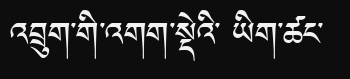འབྲུག་གི་འགག་སྡེའི་ ཡིག་ཚང་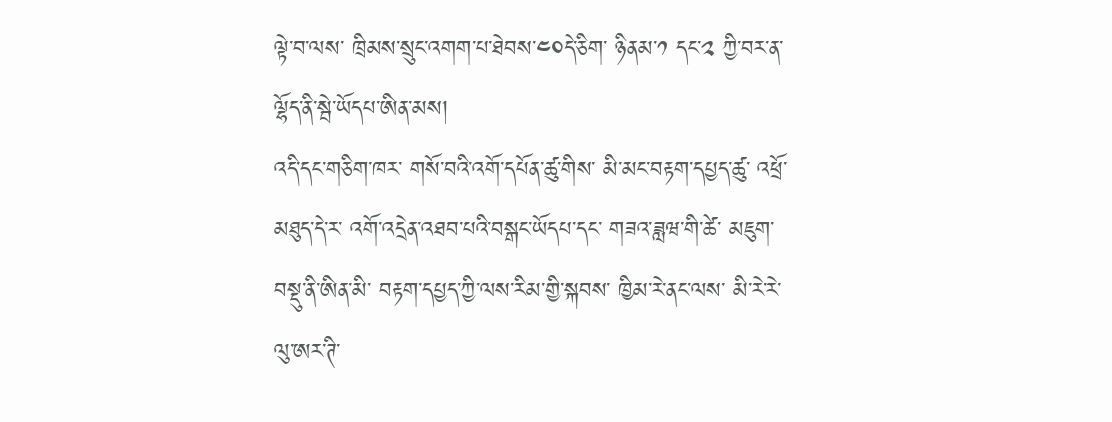ལྟེ་བ་ལས་ ཁྲིམས་སྲུང་འགག་པ་ཐེབས་༤༠དེ་ཅིག་ ཉིནམ་༡ དང་༢ ཀྱི་བར་ན་ལྷོད་ནི་སྦེ་ཡོདཔ་ཨིན་མས།
འདི་དང་གཅིག་ཁར་ གསོ་བའི་འགོ་དཔོན་ཚུ་གིས་ མི་མང་བརྟག་དཔྱད་ཚུ་ འཕྲོ་མཐུད་དེ་ར་ འགོ་འདྲེན་འཐབ་པའི་བསྒང་ཡོདཔ་དང་ གཟའ་ཟླཝ་གི་ཚེ་ མཇུག་བསྡུ་ནི་ཨིན་མི་ བརྟག་དཔྱད་ཀྱི་ལས་རིམ་གྱི་སྐབས་ ཁྱིམ་རེ་ནང་ལས་ མི་རེ་རེ་ལུ་ཨར་ཊི་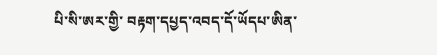པི་སི་ཨར་གྱི་ བརྟག་དཔྱད་འབད་དོ་ཡོདཔ་ཨིན་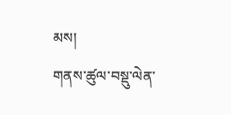མས།
གནས་ཚུལ་བསྡུ་ལེན་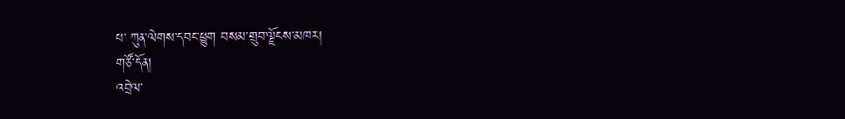པ་ ཀུན་ལེགས་དབང་ཕྱུག བསམ་གྲུབ་ལྗོངས་མཁར།
གཙོ་དོན།
འབྲེལ་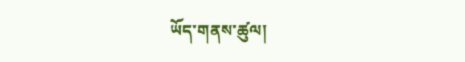ཡོད་གནས་ཚུལ།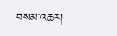བསམ་འཆར།